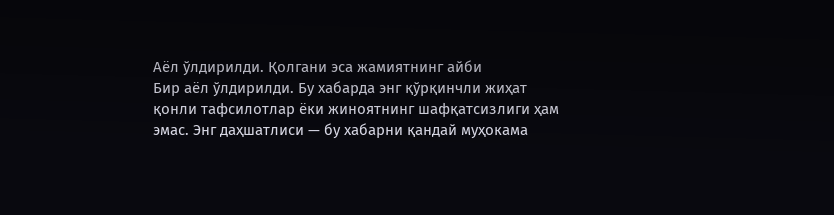Аёл ўлдирилди. Қолгани эса жамиятнинг айби
Бир аёл ўлдирилди. Бу хабарда энг қўрқинчли жиҳат қонли тафсилотлар ёки жиноятнинг шафқатсизлиги ҳам эмас. Энг даҳшатлиси — бу хабарни қандай муҳокама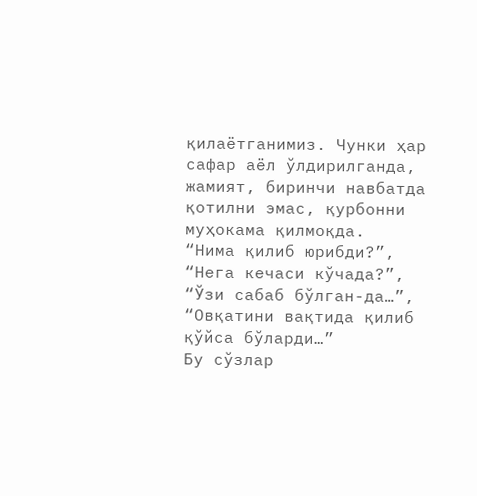қилаётганимиз. Чунки ҳар сафар аёл ўлдирилганда, жамият, биринчи навбатда қотилни эмас, қурбонни муҳокама қилмоқда.
“Нима қилиб юрибди?”, “Нега кечаси кўчада?”, “Ўзи сабаб бўлган-да…”, “Овқатини вақтида қилиб қўйса бўларди…”
Бу сўзлар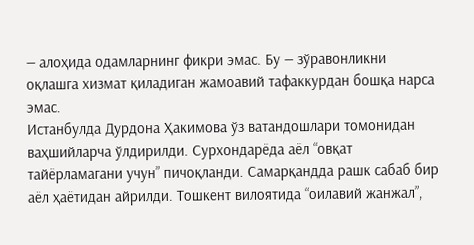— алоҳида одамларнинг фикри эмас. Бу — зўравонликни оқлашга хизмат қиладиган жамоавий тафаккурдан бошқа нарса эмас.
Истанбулда Дурдона Ҳакимова ўз ватандошлари томонидан ваҳшийларча ўлдирилди. Сурхондарёда аёл “овқат тайёрламагани учун” пичоқланди. Самарқандда рашк сабаб бир аёл ҳаётидан айрилди. Тошкент вилоятида “оилавий жанжал”,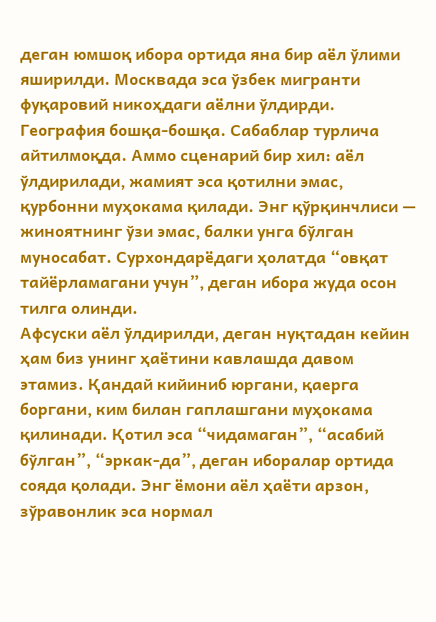деган юмшоқ ибора ортида яна бир аёл ўлими яширилди. Москвада эса ўзбек мигранти фуқаровий никоҳдаги аёлни ўлдирди.
География бошқа-бошқа. Сабаблар турлича айтилмоқда. Аммо сценарий бир хил: аёл ўлдирилади, жамият эса қотилни эмас, қурбонни муҳокама қилади. Энг қўрқинчлиси — жиноятнинг ўзи эмас, балки унга бўлган муносабат. Сурхондарёдаги ҳолатда “овқат тайёрламагани учун”, деган ибора жуда осон тилга олинди.
Афсуски аёл ўлдирилди, деган нуқтадан кейин ҳам биз унинг ҳаётини кавлашда давом этамиз. Қандай кийиниб юргани, қаерга боргани, ким билан гаплашгани муҳокама қилинади. Қотил эса “чидамаган”, “асабий бўлган”, “эркак-да”, деган иборалар ортида сояда қолади. Энг ёмони аёл ҳаёти арзон, зўравонлик эса нормал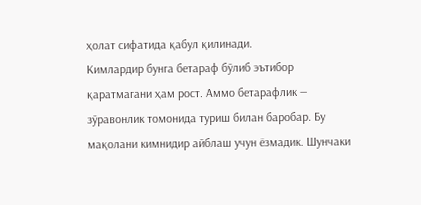ҳолат сифатида қабул қилинади.
Кимлардир бунга бетараф бўлиб эътибор қаратмагани ҳам рост. Аммо бетарафлик — зўравонлик томонида туриш билан баробар. Бу мақолани кимнидир айблаш учун ёзмадик. Шунчаки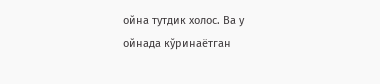ойна тутдик холос. Ва у ойнада кўринаётган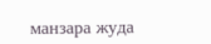манзара жуда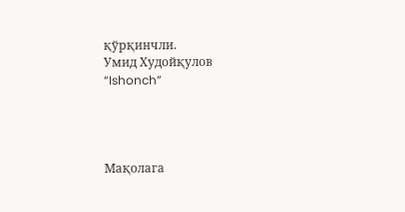қўрқинчли.
Умид Худойқулов
“Ishonch”




Mақолага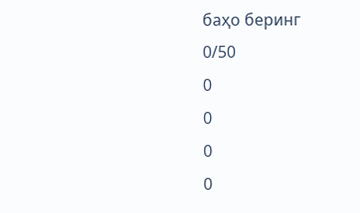баҳо беринг
0/50
0
0
0
0